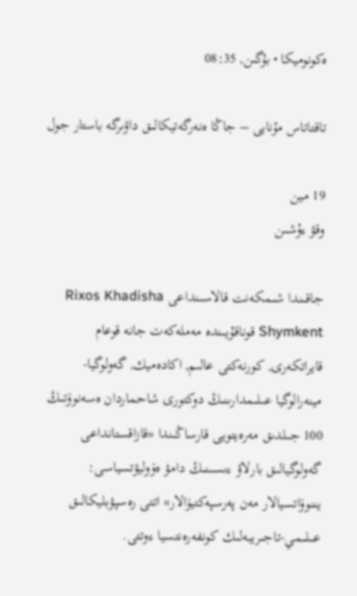ەكونوميكا • بۇگىن, 08:35

تاقتاتاس مۇنايى – جاڭا ەنەرگەتيكالىق داۋىرگە باستار جول

19 مين
وقۋ ءۇشىن

جاقىندا شىمكەنت قالاسىنداعى Rixos Khadisha Shymkent قوناقۇيىندە مەملەكەت جانە قوعام قايراتكەرى, كورنەكتى عالىم, اكادەميك, گەولوگيا-مينەرالوگيا عىلىمدارىنىڭ دوكتورى شاحماردان ەسەنوۆتىڭ 100 جىلدىق مەرەيتويى قارساڭىندا «قازاقستانداعى گەولوگيالىق بارلاۋ ءىسىنىڭ دامۋ ەۆوليۋتسياسى: يننوۆاتسيالار مەن پەرسپەكتيۆالار» اتتى رەسپۋبليكالىق عىلىمي-تاجىريبەلىك كونفەرەنتسيا ءوتتى.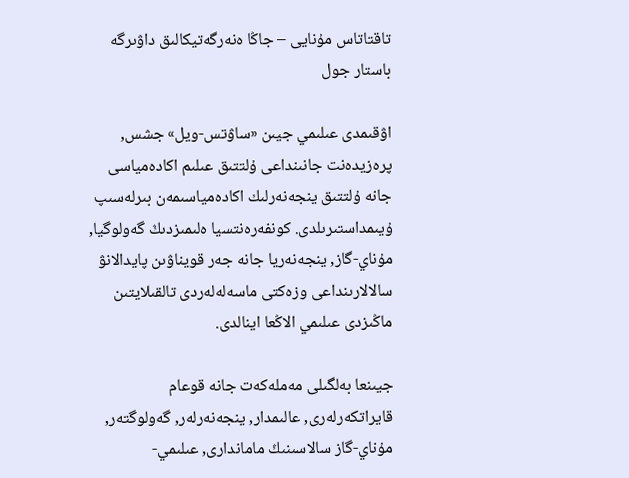تاقتاتاس مۇنايى – جاڭا ەنەرگەتيكالىق داۋىرگە باستار جول

اۋقىمدى عىلىمي جيىن «ساۋتس-ويل» جشس, پرەزيدەنت جانىنداعى ۇلتتىق عىلىم اكادەمياسى جانە ۇلتتىق ينجەنەرلىك اكادەمياسىمەن بىرلەسىپ ۇيىمداستىرىلدى. كونفەرەنتسيا ەلىمىزدىڭ گەولوگيا, مۇناي-گاز, ينجەنەريا جانە جەر قويناۋىن پايدالانۋ سالالارىنداعى وزەكتى ماسەلەلەردى تالقىلايتىن ماڭىزدى عىلىمي الاڭعا اينالدى.

جيىنعا بەلگىلى مەملەكەت جانە قوعام قايراتكەرلەرى, عالىمدار, ينجەنەرلەر, گەولوگتەر, مۇناي-گاز سالاسىنىڭ ماماندارى, عىلىمي-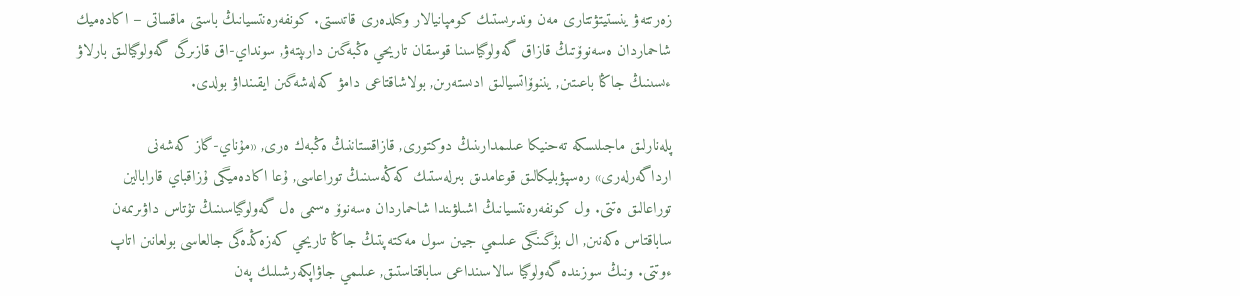زەرتتەۋ ينستيتۋتتارى مەن وندىرىستىك كومپانيالار وكىلدەرى قاتىستى. كونفەرەنتسيانىڭ باستى ماقساتى – اكادەميك شاحماردان ەسەنوۆتىڭ قازاق گەولوگياسىنا قوسقان تاريحي ەڭبەگىن دارىپتەۋ, سونداي-اق قازىرگى گەولوگيالىق بارلاۋ ءىسىنىڭ جاڭا باعىتىن, يننوۆاتسيالىق ادىستەرىن, بولاشاقتاعى دامۋ كەلەشەگىن ايقىنداۋ بولدى.

پلەنارلىق ماجىلىسكە تەحنيكا عىلىمدارىنىڭ دوكتورى, قازاقستاننىڭ ەڭبەك ەرى, «مۇناي-گاز كەشەنى ارداگەرلەرى» رەسپۋبليكالىق قوعامدىق بىرلەستىك كەڭەسىنىڭ توراعاسى, ۇعا اكادەميگى ۇزاقباي قارابالين توراعالىق ەتتى. ول كونفەرەنتسيانىڭ اشىلۋىندا شاحماردان ەسەنوۆ ەسىمى ەل گەولوگياسىنىڭ تۇتاس داۋىرىمەن ساباقتاس ەكەنىن, ال بۇگىنگى عىلىمي جيىن سول مەكتەپتىڭ جاڭا تاريحي كەزەڭدەگى جالعاسى بولعانىن اتاپ ءوتتى. ونىڭ سوزىندە گەولوگيا سالاسىنداعى ساباقتاستىق, عىلىمي جاۋاپكەرشىلىك پەن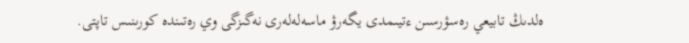ەلدىڭ تابيعي رەسۋرسىن ءتيىمدى يگەرۋ ماسەلەلەرى نەگىزگى وي رەتىندە كورىنىس تاپتى.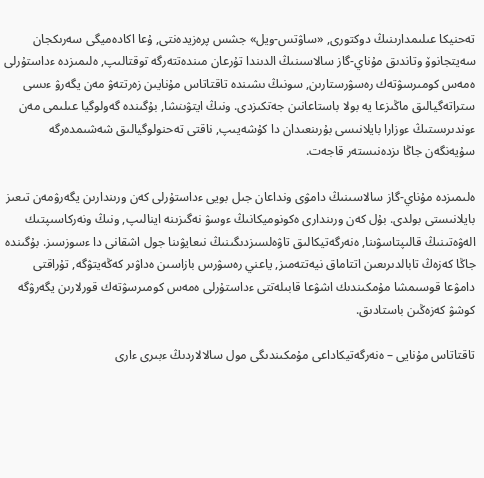تەحنيكا عىلىمدارىنىڭ دوكتورى, «ساۋتس-ويل» جشس پرەزيدەنتى, ۇعا اكادەميگى سەرىكجان سەيتجانوۆ وتاندىق مۇناي-گاز سالاسىنىڭ الدىندا تۇرعان مىندەتتەرگە توقتالىپ, ەلىمىزدە ءداستۇرلى ەمەس كومىرسۋتەك رەسۋرستارىن, سونىڭ ىشىندە تاقتاتاس مۇنايىن زەرتتەۋ مەن يگەرۋ ءىسى ستراتەگيالىق ماڭىزعا يە بولا باستاعانىن جەتكىزدى. ونىڭ ايتۋىنشا, بۇگىندە گەولوگيا عىلىمى مەن ءوندىرىستىڭ ءوزارا بايلانىسى بۇرىنعىدان دا كۇشەيىپ, ناقتى تەحنولوگيالىق شەشىمدەرگە سۇيەنگەن جاڭا ىزدەنىستەر قاجەت.

ەلىمىزدە مۇناي-گاز سالاسىنىڭ دامۋى ونداعان جىل بويى ءداستۇرلى كەن ورىندارىن يگەرۋمەن تىعىز بايلانىستى بولدى. بۇل كەن ورىندارى ەكونوميكانىڭ ءوسۋ نەگىزىنە اينالىپ, ونىڭ ونەركاسىپتىك الەۋەتىنىڭ قالىپتاسۋىنا, ەنەرگەتيكالىق تاۋەلسىزدىگىنىڭ نىعايۋىنا جول اشقانى دا ءسوزسىز. بۇگىندە جاڭا كەزەڭ تابالدىرىعىن اتتاماق نيەتتەمىز, ياعني رەسۋرس بازاسىن ەداۋىر كەڭەيتۋگە, تۇراقتى دامۋعا قوسىمشا مۇمكىندىك اشۋعا قابىلەتتى ءداستۇرلى ەمەس كومىرسۋتەك قورلارىن يگەرۋگە كوشۋ كەزەڭىن باستادىق.

تاقتاتاس مۇنايى – ەنەرگەتيكاداعى مۇمكىندىگى مول سالالاردىڭ ءبىرى ءارى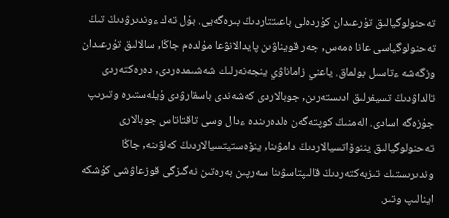تەحنولوگيالىق تۇرعىدان كۇردەلى باعىتتاردىڭ بىرەگەيى. بۇل تەك ءوندىرۋدىڭ تىڭ تەحنولوگياسى عانا ەمەس, جەر قويناۋىن پايدالانۋعا مۇلدەم جاڭا, سالالىق تۇرعىدان وزگەشە ءتاسىل بولماق. ياعني زاماناۋي ينجەنەرلىك شەشىمدەردى, دەرەكتەردى تالداۋدىڭ تسيفرلىق ادىستەرىن, جوبالاردى كەشەندى باسقارۋدى ۇيلەستىرە وتىرىپ جۇزەگە اسادى. الەمنىڭ كوپتەگەن ەلدەرىندە ءدال وسى تاقتاتاس جوبالارى تەحنولوگيالىق يننوۆاتسيالاردىڭ دامۋىنا, ينۆەستيتسيالاردىڭ كەلۋىنە, جاڭا وندىرىستىك تىزبەكتەردىڭ قالىپتاسۋىنا سەرپىن بەرەتىن نەگىزگى قوزعاۋشى كۇشكە اينالىپ وتىر.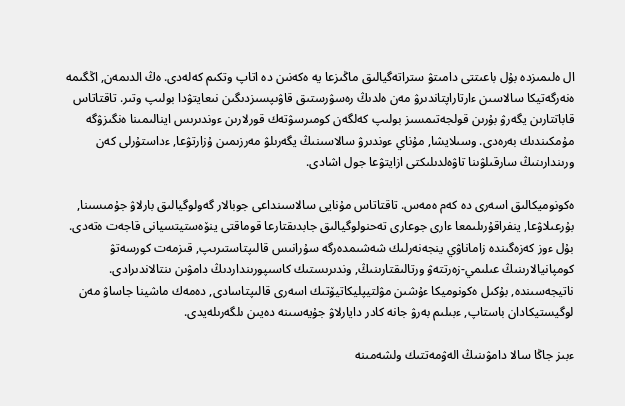ال ەلىمىزدە بۇل باعىتتى دامىتۋ ستراتەگيالىق ماڭىزعا يە ەكەنىن دە اتاپ وتكىم كەلەدى. ەڭ الدىمەن, اڭگىمە ەنەرگەتيكا سالاسىن ءارتاراپتاندىرۋ مەن ەلدىڭ رەسۋرستىق قاۋىپسىزدىگىن نىعايتۋدا بولىپ وتىر. تاقتاتاس قاباتتارىن يگەرۋ بۇرىن قولجەتىمسىز بولىپ كەلگەن كومىرسۋتەك قورلارىن ءوندىرىس اينالىمىنا ەنگىزۋگە مۇمكىندىك بەرەدى. وسىلايشا, مۇناي ءوندىرۋ سالاسىنىڭ يگەرىلۋ مەرزىمىن ۇزارتۋعا, ءداستۇرلى كەن ورىندارىنىڭ سارقىلۋىنا تاۋەلدىلىكتى ازايتۋعا جول اشادى.

ەكونوميكالىق اسەرى دە كەم ەمەس. تاقتاتاس مۇنايى سالاسىنداعى جوبالار گەولوگيالىق بارلاۋ جۇمىسىنا, بۇرعىلاۋعا, ينفراقۇرىلىمعا ءارى جوعارى تەحنولوگيالىق جابدىقتارعا قوماقتى ينۆەستيتسيانى قاجەت ەتەدى. بۇل ءوز كەزەگىندە زاماناۋي ينجەنەرلىك شەشىمدەرگە سۇرانىس قالىپتاستىرىپ, قىزمەت كورسەتۋ كومپانيالارىنىڭ عىلىمي-زەرتتەۋ ورتالىقتارىنىڭ, وندىرىستىك كاسىپورىنداردىڭ دامۋىن ىنتالاندىرادى. ناتيجەسىندە, بۇكىل ەكونوميكا ءۇشىن مۋلتيپليكاتيۆتىك اسەرى قالىپتاسادى, دەمەك ماشينا جاساۋ مەن لوگيستيكادان باستاپ, ءبىلىم بەرۋ جانە كادر دايارلاۋ جۇيەسىنە دەيىن ىلگەرىلەيدى.

ءبىز جاڭا سالا دامۋىنىڭ الەۋمەتتىك ولشەمىنە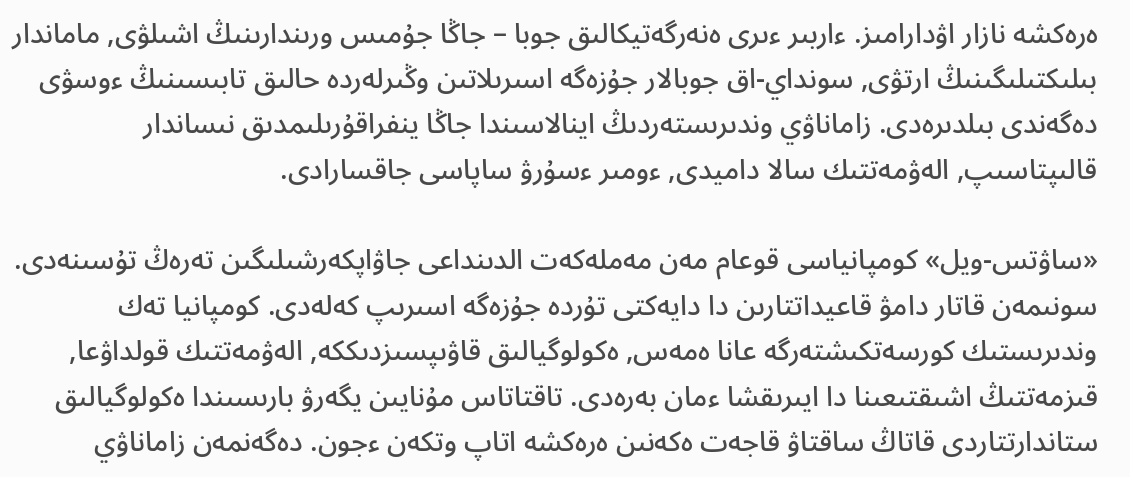ەرەكشە نازار اۋدارامىز. ءاربىر ءىرى ەنەرگەتيكالىق جوبا – جاڭا جۇمىس ورىندارىنىڭ اشىلۋى, ماماندار بىلىكتىلىگىنىڭ ارتۋى, سونداي-اق جوبالار جۇزەگە اسىرىلاتىن وڭىرلەردە حالىق تابىسىنىڭ ءوسۋى دەگەندى بىلدىرەدى. زاماناۋي وندىرىستەردىڭ اينالاسىندا جاڭا ينفراقۇرىلىمدىق نىساندار قالىپتاسىپ, الەۋمەتتىك سالا داميدى, ءومىر ءسۇرۋ ساپاسى جاقسارادى.

«ساۋتس-ويل» كومپانياسى قوعام مەن مەملەكەت الدىنداعى جاۋاپكەرشىلىگىن تەرەڭ تۇسىنەدى. سونىمەن قاتار دامۋ قاعيداتتارىن دا دايەكتى تۇردە جۇزەگە اسىرىپ كەلەدى. كومپانيا تەك وندىرىستىك كورسەتكىشتەرگە عانا ەمەس, ەكولوگيالىق قاۋىپسىزدىككە, الەۋمەتتىك قولداۋعا, قىزمەتتىڭ اشىقتىعىنا دا ايىرىقشا ءمان بەرەدى. تاقتاتاس مۇنايىن يگەرۋ بارىسىندا ەكولوگيالىق ستاندارتتاردى قاتاڭ ساقتاۋ قاجەت ەكەنىن ەرەكشە اتاپ وتكەن ءجون. دەگەنمەن زاماناۋي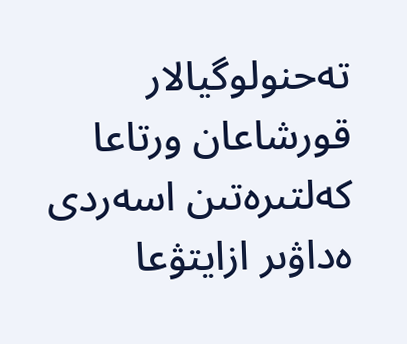تەحنولوگيالار قورشاعان ورتاعا كەلتىرەتىن اسەردى ەداۋىر ازايتۋعا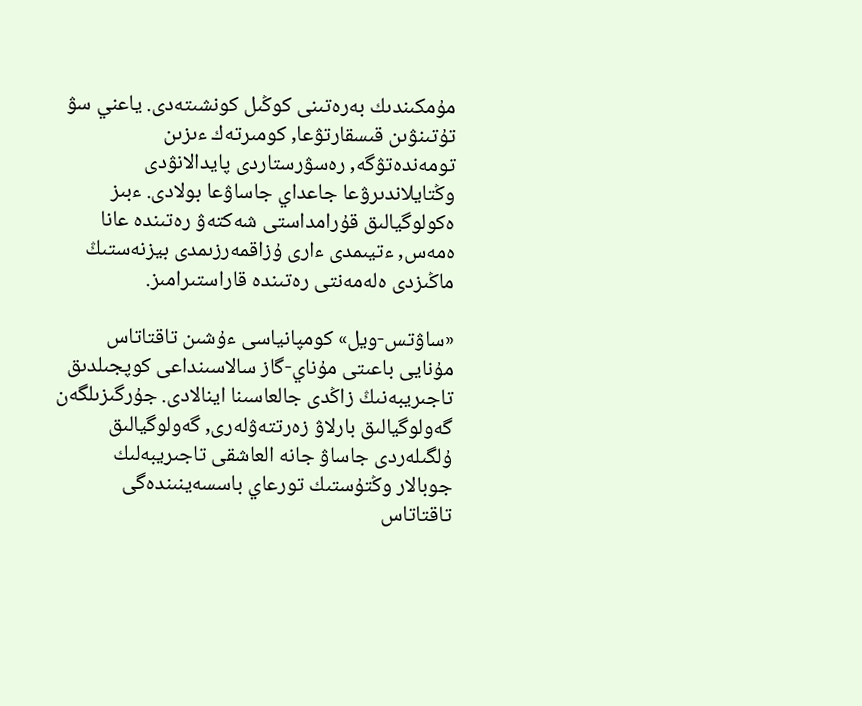مۇمكىندىك بەرەتىنى كوڭىل كونشىتەدى. ياعني سۋ تۇتىنۋىن قىسقارتۋعا, كومىرتەك ءىزىن تومەندەتۋگە, رەسۋرستاردى پايدالانۋدى وڭتايلاندىرۋعا جاعداي جاساۋعا بولادى. ءبىز ەكولوگيالىق قۇرامداستى شەكتەۋ رەتىندە عانا ەمەس, ءتيىمدى ءارى ۇزاقمەرزىمدى بيزنەستىڭ ماڭىزدى ەلەمەنتى رەتىندە قاراستىرامىز.

«ساۋتس-ويل» كومپانياسى ءۇشىن تاقتاتاس مۇنايى باعىتى مۇناي-گاز سالاسىنداعى كوپجىلدىق تاجىريبەنىڭ زاڭدى جالعاسىنا اينالادى. جۇرگىزىلگەن گەولوگيالىق بارلاۋ زەرتتەۋلەرى, گەولوگيالىق ۇلگىلەردى جاساۋ جانە العاشقى تاجىريبەلىك جوبالار وڭتۇستىك تورعاي باسسەينىندەگى تاقتاتاس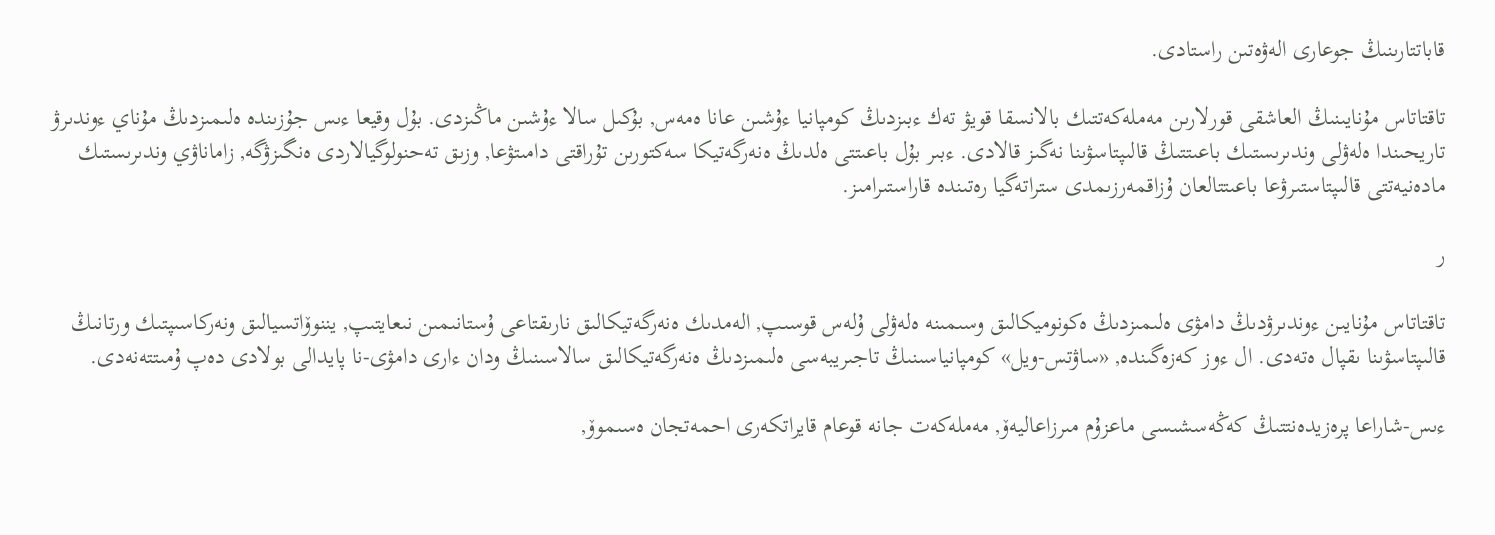قاباتتارىنىڭ جوعارى الەۋەتىن راستادى.

تاقتاتاس مۇنايىنىڭ العاشقى قورلارىن مەملەكەتتىك بالانسقا قويۋ تەك ءبىزدىڭ كومپانيا ءۇشىن عانا ەمەس, بۇكىل سالا ءۇشىن ماڭىزدى. بۇل وقيعا ءىس جۇزىندە ەلىمىزدىڭ مۇناي ءوندىرۋ تاريحىندا ەلەۋلى وندىرىستىك باعىتتىڭ قالىپتاسۋىنا نەگىز قالادى. ءبىر بۇل باعىتتى ەلدىڭ ەنەرگەتيكا سەكتورىن تۇراقتى دامىتۋعا, وزىق تەحنولوگيالاردى ەنگىزۋگە, زاماناۋي وندىرىستىك مادەنيەتتى قالىپتاستىرۋعا باعىتتالعان ۇزاقمەرزىمدى ستراتەگيا رەتىندە قاراستىرامىز.

ر

تاقتاتاس مۇنايىن ءوندىرۋدىڭ دامۋى ەلىمىزدىڭ ەكونوميكالىق وسىمىنە ەلەۋلى ۇلەس قوسىپ, الەمدىك ەنەرگەتيكالىق نارىقتاعى ۇستانىمىن نىعايتىپ, يننوۆاتسيالىق ونەركاسىپتىك ورتانىڭ قالىپتاسۋىنا ىقپال ەتەدى. ال ءوز كەزەگىندە, «ساۋتس-ويل» كومپانياسىنىڭ تاجىريبەسى ەلىمىزدىڭ ەنەرگەتيكالىق سالاسىنىڭ ودان ءارى دامۋى-نا پايدالى بولادى دەپ ۇمىتتەنەدى.

ءىس-شاراعا پرەزيدەنتتىڭ كەڭەسشىسى ماعزۇم مىرزاعاليەۆ, مەملەكەت جانە قوعام قايراتكەرى احمەتجان ەسىموۆ,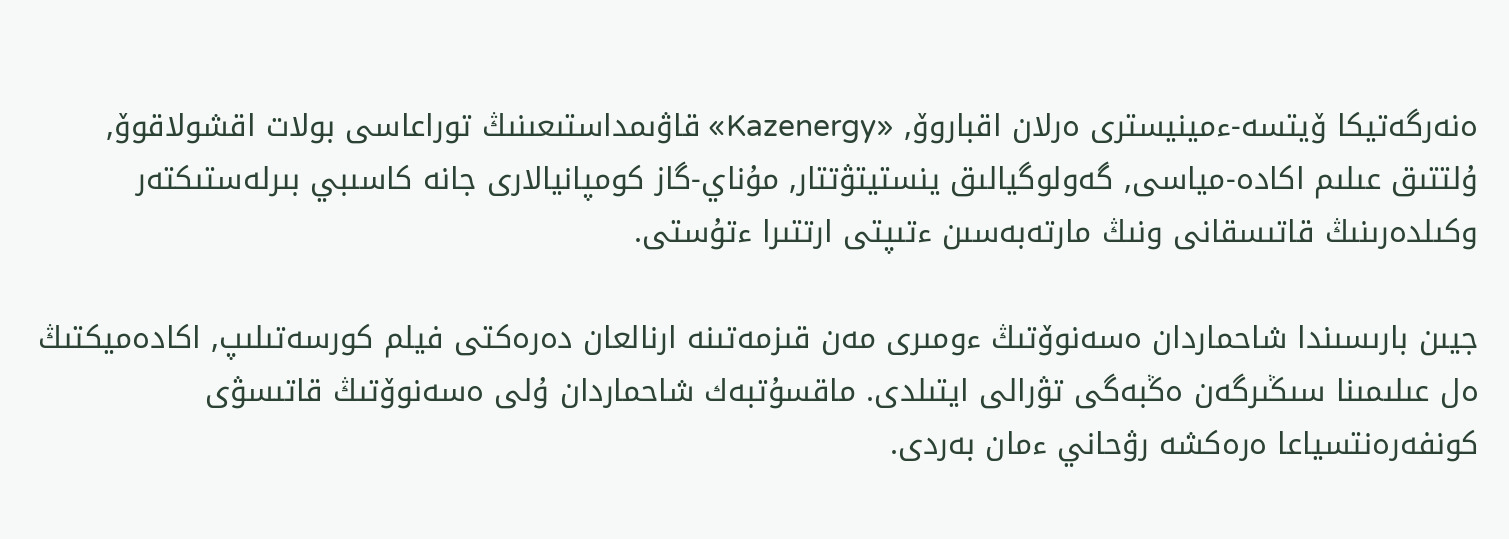ەنەرگەتيكا ۆيتسە-ءمينيسترى ەرلان اقباروۆ, «Kazenergy» قاۋىمداستىعىنىڭ توراعاسى بولات اقشولاقوۆ, ۇلتتىق عىلىم اكادە-مياسى, گەولوگيالىق ينستيتۋتتار, مۇناي-گاز كومپانيالارى جانە كاسىبي بىرلەستىكتەر وكىلدەرىنىڭ قاتىسقانى ونىڭ مارتەبەسىن ءتىپتى ارتتىرا ءتۇستى.

جيىن بارىسىندا شاحماردان ەسەنوۆتىڭ ءومىرى مەن قىزمەتىنە ارنالعان دەرەكتى فيلم كورسەتىلىپ, اكادەميكتىڭ ەل عىلىمىنا سىڭىرگەن ەڭبەگى تۋرالى ايتىلدى. ماقسۇتبەك شاحماردان ۇلى ەسەنوۆتىڭ قاتىسۋى كونفەرەنتسياعا ەرەكشە رۋحاني ءمان بەردى.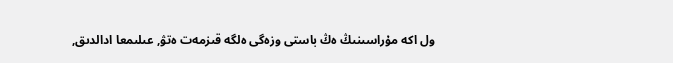ول اكە مۇراسىنىڭ ەڭ باستى وزەگى ەلگە قىزمەت ەتۋ, عىلىمعا ادالدىق,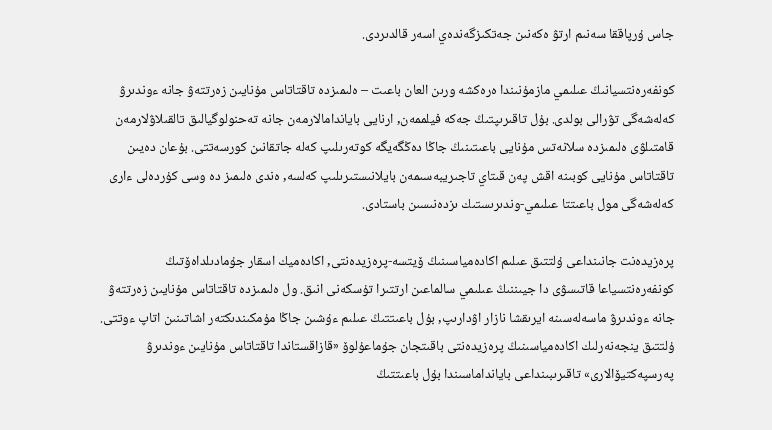جاس ۇرپاققا سەنىم ارتۋ ەكەنىن جەتكىزگەندەي اسەر قالدىردى.

كونفەرەنتسيانىڭ عىلىمي مازمۇنىندا ەرەكشە ورىن العان باعىت – ەلىمىزدە تاقتاتاس مۇنايىن زەرتتەۋ جانە ءوندىرۋ كەلەشەگى تۋرالى بولدى. بۇل تاقىرىپتىڭ جەكە فيلممەن, ارنايى باياندامالارمەن جانە تەحنولوگيالىق تالقىلاۋلارمەن قامتىلۋى ەلىمىزدە سلانەتس مۇنايى باعىتىنىڭ جاڭا دەڭگەيگە كوتەرىلىپ كەلە جاتقانىن كورسەتتى. بۇعان دەيىن تاقتاتاس مۇنايى كوبىنە اقش پەن قىتاي تاجىريبەسىمەن بايلانىستىرىلىپ كەلسە, ەندى ەلىمىز دە وسى كۇردەلى ءارى كەلەشەگى مول باعىتتا عىلىمي-وندىرىستىك ىزدەنىسىن باستادى.

پرەزيدەنت جانىنداعى ۇلتتىق عىلىم اكادەمياسىنىڭ ۆيتسە-پرەزيدەنتى, اكادەميك اسقار جۇمادىلداەۆتىڭ كونفەرەنتسياعا قاتىسۋى دا جيىننىڭ عىلىمي سالماعىن ارتتىرا تۇسكەنى انىق. ول ەلىمىزدە تاقتاتاس مۇنايىن زەرتتەۋ جانە ءوندىرۋ ماسەلەسىنە ايرىقشا نازار اۋدارىپ, بۇل باعىتتىڭ عىلىم ءۇشىن جاڭا مۇمكىندىكتەر اشاتىنىن اتاپ ءوتتى. ۇلتتىق ينجەنەرلىك اكادەمياسىنىڭ پرەزيدەنتى باقىتجان جۇماعۇلوۆ «قازاقستاندا تاقتاتاس مۇنايىن ءوندىرۋ پەرسپەكتيۆالارى» تاقىرىبىنداعى بايانداماسىندا بۇل باعىتتىڭ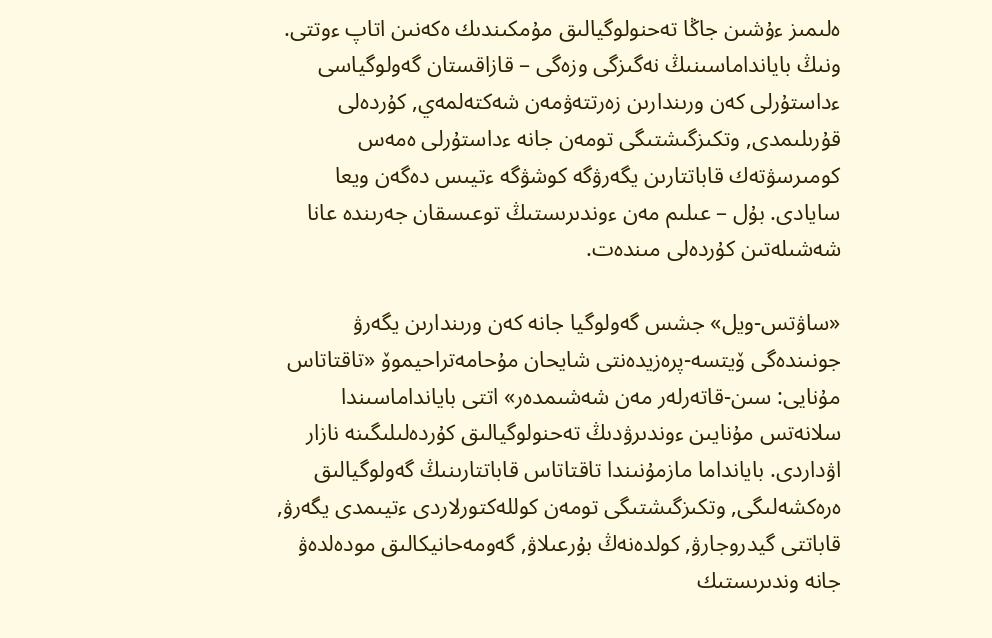ەلىمىز ءۇشىن جاڭا تەحنولوگيالىق مۇمكىندىك ەكەنىن اتاپ ءوتتى. ونىڭ بايانداماسىنىڭ نەگىزگى وزەگى – قازاقستان گەولوگياسى ءداستۇرلى كەن ورىندارىن زەرتتەۋمەن شەكتەلمەي, كۇردەلى قۇرىلىمدى, وتكىزگىشتىگى تومەن جانە ءداستۇرلى ەمەس كومىرسۋتەك قاباتتارىن يگەرۋگە كوشۋگە ءتيىس دەگەن ويعا سايادى. بۇل – عىلىم مەن ءوندىرىستىڭ توعىسقان جەرىندە عانا شەشىلەتىن كۇردەلى مىندەت.

«ساۋتس-ويل» جشس گەولوگيا جانە كەن ورىندارىن يگەرۋ جونىندەگى ۆيتسە-پرەزيدەنتى شايحان مۇحامەتراحيموۆ «تاقتاتاس مۇنايى: سىن-قاتەرلەر مەن شەشىمدەر» اتتى بايانداماسىندا سلانەتس مۇنايىن ءوندىرۋدىڭ تەحنولوگيالىق كۇردەلىلىگىنە نازار اۋداردى. بايانداما مازمۇنىندا تاقتاتاس قاباتتارىنىڭ گەولوگيالىق ەرەكشەلىگى, وتكىزگىشتىگى تومەن كوللەكتورلاردى ءتيىمدى يگەرۋ, قاباتتى گيدروجارۋ, كولدەنەڭ بۇرعىلاۋ, گەومەحانيكالىق مودەلدەۋ جانە وندىرىستىك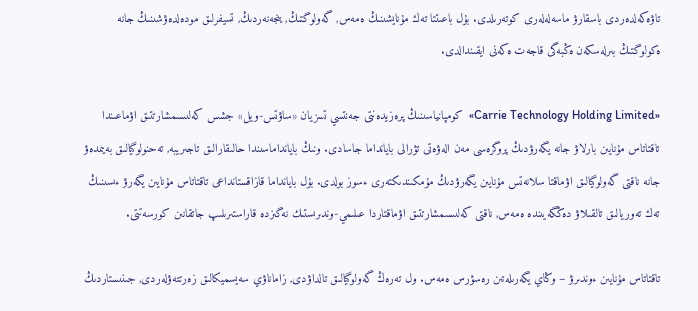تاۋەكەلدەردى باسقارۋ ماسەلەلەرى كوتەرىلدى. بۇل باعىتتا تەك مۇنايشىنىڭ ەمەس, گەولوگتىڭ, ينجەنەردىڭ, تسيفرلىق مودەلدەۋشىنىڭ جانە ەكولوگتىڭ بىرلەسكەن ەڭبەگى قاجەت ەكەنى ايقىندالدى.

«Carrie Technology Holding Limited»  كومپانياسىنىڭ پرەزيدەنتى جەنتسي تسزيان «ساۋتس-ويل» جشس كەلىسىمشارتتىق اۋماعىندا تاقتاتاس مۇنايىن بارلاۋ جانە يگەرۋدىڭ پروگرەسى مەن الەۋەتى تۋرالى بايانداما جاسادى. ونىڭ بايانداماسىندا حالىقارالىق تاجىريبە, تەحنولوگيالىق بەيىمدەۋ جانە ناقتى گەولوگيالىق اۋماقتا سلانەتس مۇنايىن يگەرۋدىڭ مۇمكىندىكتەرى ءسوز بولدى. بۇل بايانداما قازاقستانداعى تاقتاتاس مۇنايىن يگەرۋ ءىسىنىڭ تەك تەوريالىق تالقىلاۋ دەڭگەيىندە ەمەس, ناقتى كەلىسىمشارتتىق اۋماقتاردا عىلىمي-وندىرىستىك نەگىزدە قاراستىرىلىپ جاتقانىن كورسەتتى.

تاقتاتاس مۇنايىن ءوندىرۋ – وڭاي يگەرىلەتىن رەسۋرس ەمەس. ول تەرەڭ گەولوگيالىق تالداۋدى, زاماناۋي سەيسميكالىق زەرتتەۋلەردى, جىنىستاردىڭ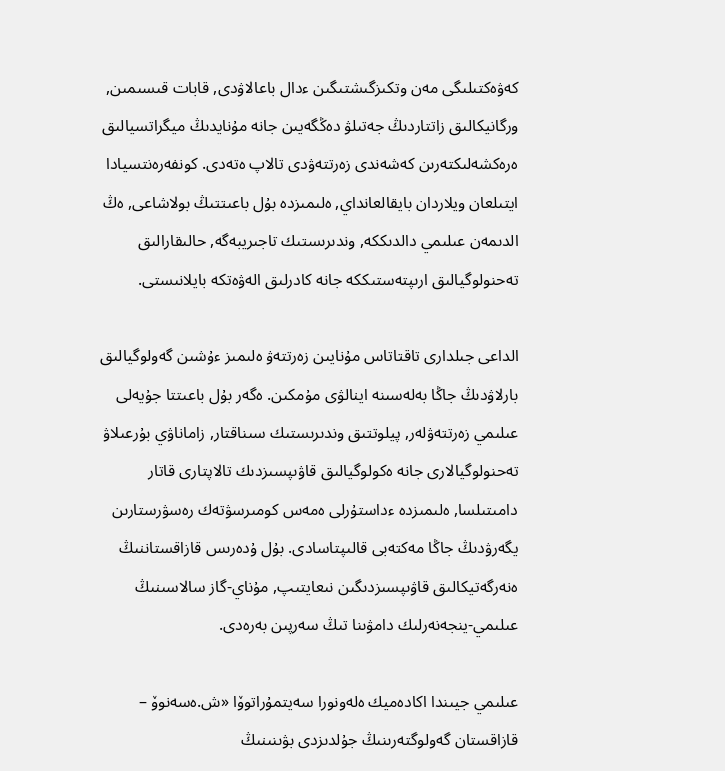كەۋەكتىلىگى مەن وتكىزگىشتىگىن ءدال باعالاۋدى, قابات قىسىمىن, ورگانيكالىق زاتتاردىڭ جەتىلۋ دەڭگەيىن جانە مۇنايدىڭ ميگراتسيالىق ەرەكشەلىكتەرىن كەشەندى زەرتتەۋدى تالاپ ەتەدى. كونفەرەنتسيادا ايتىلعان ويلاردان بايقالعانداي, ەلىمىزدە بۇل باعىتتىڭ بولاشاعى, ەڭ الدىمەن عىلىمي دالدىككە, وندىرىستىك تاجىريبەگە, حالىقارالىق تەحنولوگيالىق ارىپتەستىككە جانە كادرلىق الەۋەتكە بايلانىستى.

الداعى جىلدارى تاقتاتاس مۇنايىن زەرتتەۋ ەلىمىز ءۇشىن گەولوگيالىق بارلاۋدىڭ جاڭا بەلەسىنە اينالۋى مۇمكىن. ەگەر بۇل باعىتتا جۇيەلى عىلىمي زەرتتەۋلەر, پيلوتتىق وندىرىستىك سىناقتار, زاماناۋي بۇرعىلاۋ تەحنولوگيالارى جانە ەكولوگيالىق قاۋىپسىزدىك تالاپتارى قاتار دامىتىلسا, ەلىمىزدە ءداستۇرلى ەمەس كومىرسۋتەك رەسۋرستارىن يگەرۋدىڭ جاڭا مەكتەبى قالىپتاسادى. بۇل ۇدەرىس قازاقستاننىڭ ەنەرگەتيكالىق قاۋىپسىزدىگىن نىعايتىپ, مۇناي-گاز سالاسىنىڭ عىلىمي-ينجەنەرلىك دامۋىنا تىڭ سەرپىن بەرەدى.

عىلىمي جيىندا اكادەميك ەلەونورا سەيتمۇراتوۆا «ش.ەسەنوۆ – قازاقستان گەولوگتەرىنىڭ جۇلدىزدى بۋىنىنىڭ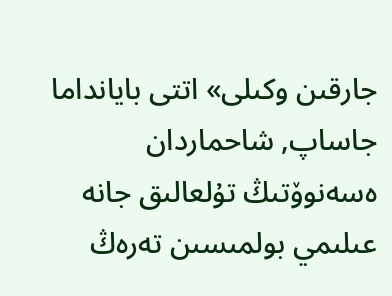جارقىن وكىلى» اتتى بايانداما جاساپ, شاحماردان ەسەنوۆتىڭ تۇلعالىق جانە عىلىمي بولمىسىن تەرەڭ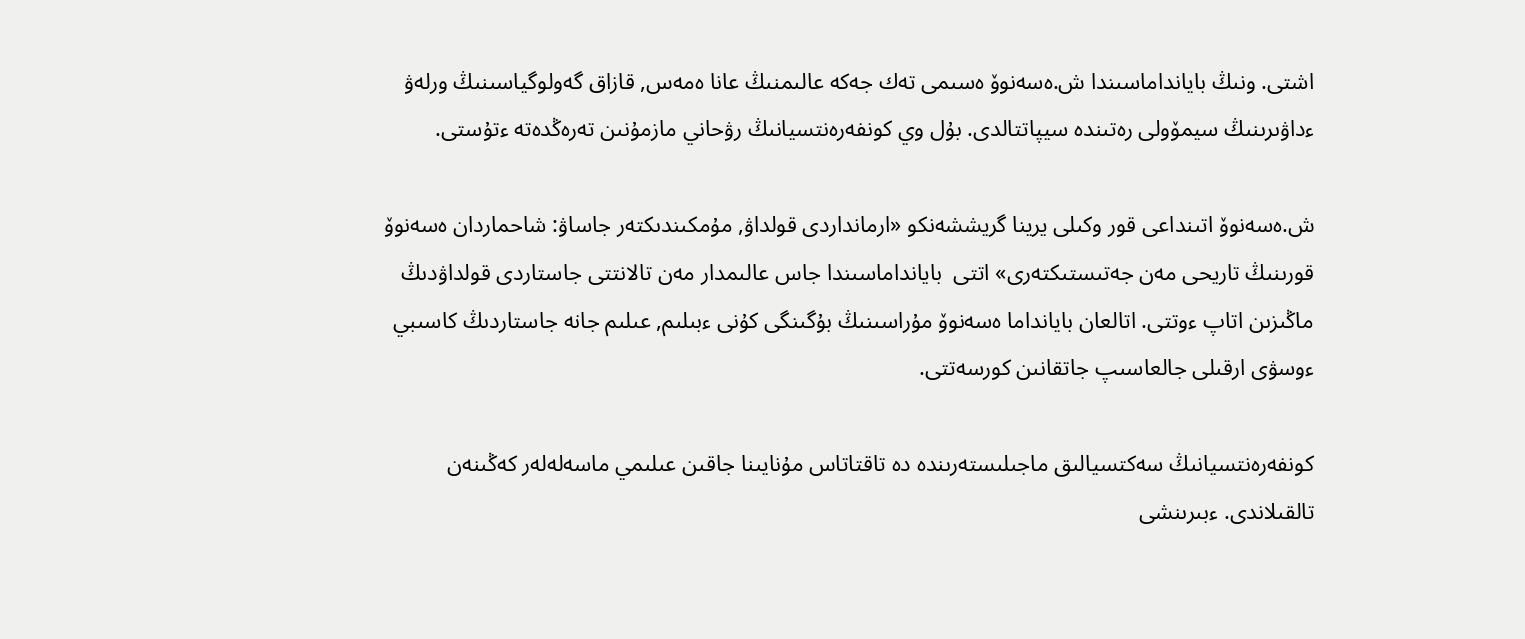اشتى. ونىڭ بايانداماسىندا ش.ەسەنوۆ ەسىمى تەك جەكە عالىمنىڭ عانا ەمەس, قازاق گەولوگياسىنىڭ ورلەۋ ءداۋىرىنىڭ سيمۆولى رەتىندە سيپاتتالدى. بۇل وي كونفەرەنتسيانىڭ رۋحاني مازمۇنىن تەرەڭدەتە ءتۇستى.

ش.ەسەنوۆ اتىنداعى قور وكىلى يرينا گريششەنكو «ارمانداردى قولداۋ, مۇمكىندىكتەر جاساۋ: شاحماردان ەسەنوۆ قورىنىڭ تاريحى مەن جەتىستىكتەرى» اتتى  بايانداماسىندا جاس عالىمدار مەن تالانتتى جاستاردى قولداۋدىڭ ماڭىزىن اتاپ ءوتتى. اتالعان بايانداما ەسەنوۆ مۇراسىنىڭ بۇگىنگى كۇنى ءبىلىم, عىلىم جانە جاستاردىڭ كاسىبي ءوسۋى ارقىلى جالعاسىپ جاتقانىن كورسەتتى.

كونفەرەنتسيانىڭ سەكتسيالىق ماجىلىستەرىندە دە تاقتاتاس مۇنايىنا جاقىن عىلىمي ماسەلەلەر كەڭىنەن تالقىلاندى. ءبىرىنشى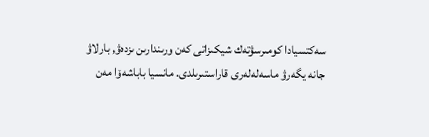سەكتسيادا كومىرسۋتەك شيكىزاتى كەن ورىندارىن ىزدەۋ, بارلاۋ جانە يگەرۋ ماسەلەلەرى قاراستىرىلدى. مانسيا باباشەۆا مەن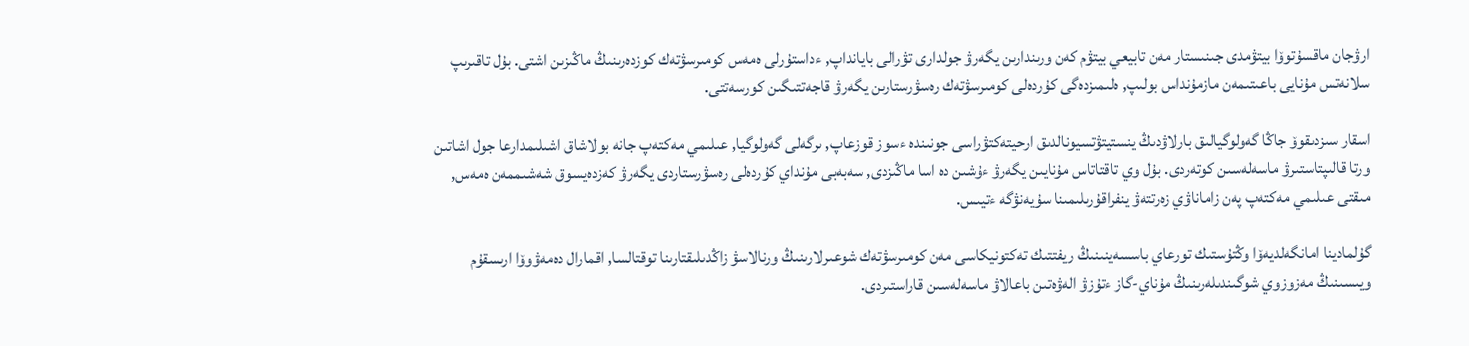ارۋجان ماقسۇتوۆا بيتۋمدى جىنىستار مەن تابيعي بيتۋم كەن ورىندارىن يگەرۋ جولدارى تۋرالى بايانداپ, ءداستۇرلى ەمەس كومىرسۋتەك كوزدەرىنىڭ ماڭىزىن اشتى. بۇل تاقىرىپ سلانەتس مۇنايى باعىتىمەن مازمۇنداس بولىپ, ەلىمىزدەگى كۇردەلى كومىرسۋتەك رەسۋرستارىن يگەرۋ قاجەتتىگىن كورسەتتى.

اسقار سىزدىقوۆ جاڭا گەولوگيالىق بارلاۋدىڭ ينستيتۋتسيونالدىق ارحيتەكتۋراسى جونىندە ءسوز قوزعاپ, ىرگەلى گەولوگيا, عىلىمي مەكتەپ جانە بولاشاق اشىلىمدارعا جول اشاتىن ورتا قالىپتاستىرۋ ماسەلەسىن كوتەردى. بۇل وي تاقتاتاس مۇنايىن يگەرۋ ءۇشىن دە اسا ماڭىزدى, سەبەبى مۇنداي كۇردەلى رەسۋرستاردى يگەرۋ كەزدەيسوق شەشىممەن ەمەس, مىقتى عىلىمي مەكتەپ پەن زاماناۋي زەرتتەۋ ينفراقۇرىلىمىنا سۇيەنۋگە ءتيىس.

گۇلمادينا امانگەلديەۆا وڭتۇستىك تورعاي باسسەينىنىڭ ريفتتىك تەكتونيكاسى مەن كومىرسۋتەك شوعىرلارىنىڭ ورنالاسۋ زاڭدىلىقتارىنا توقتالسا, اقمارال دەمەۋوۆا ارىسقۇم ويىسىنىڭ مەزوزوي شوگىندىلەرىنىڭ مۇناي-گاز ءتۇزۋ الەۋەتىن باعالاۋ ماسەلەسىن قاراستىردى.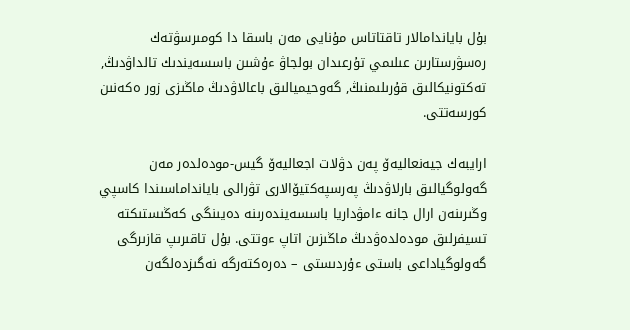بۇل باياندامالار تاقتاتاس مۇنايى مەن باسقا دا كومىرسۋتەك رەسۋرستارىن عىلىمي تۇرعىدان بولجاۋ ءۇشىن باسسەيندىك تالداۋدىڭ, تەكتونيكالىق قۇرىلىمنىڭ, گەوحيميالىق باعالاۋدىڭ ماڭىزى زور ەكەنىن كورسەتتى.

ارايبەك جيەنعاليەۆ پەن دۋلات اجعاليەۆ گيس-مودەلدەر مەن گەولوگيالىق بارلاۋدىڭ پەرسپەكتيۆالارى تۋرالى بايانداماسىندا كاسپي وڭىرىنەن ارال جانە ءامۋداريا باسسەيندەرىنە دەيىنگى كەڭىستىكتە تسيفرلىق مودەلدەۋدىڭ ماڭىزىن اتاپ ءوتتى. بۇل تاقىرىپ قازىرگى گەولوگياداعى باستى ءۇردىستى – دەرەكتەرگە نەگىزدەلگەن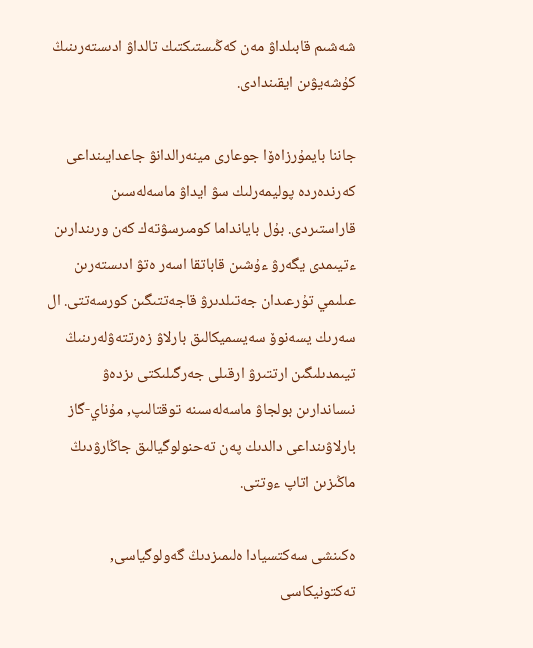شەشىم قابىلداۋ مەن كەڭىستىكتىك تالداۋ ادىستەرىنىڭ كۇشەيۋىن ايقىندادى.

جاننا بايمۇرزاەۆا جوعارى مينەرالدانۋ جاعدايىنداعى كەرندەردە پوليمەرلىك سۋ ايداۋ ماسەلەسىن قاراستىردى. بۇل بايانداما كومىرسۋتەك كەن ورىندارىن ءتيىمدى يگەرۋ ءۇشىن قاباتقا اسەر ەتۋ ادىستەرىن عىلىمي تۇرعىدان جەتىلدىرۋ قاجەتتىگىن كورسەتتى. ال سەرىك يسەنوۆ سەيسميكالىق بارلاۋ زەرتتەۋلەرىنىڭ تيىمدىلىگىن ارتتىرۋ ارقىلى جەرگىلىكتى ىزدەۋ نىساندارىن بولجاۋ ماسەلەسىنە توقتالىپ, مۇناي-گاز بارلاۋىنداعى دالدىك پەن تەحنولوگيالىق جاڭارۋدىڭ ماڭىزىن اتاپ ءوتتى.

ەكىنشى سەكتسيادا ەلىمىزدىڭ گەولوگياسى, تەكتونيكاسى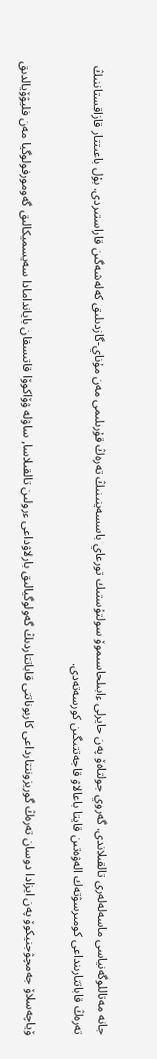جانە مەتاللوگەنياسى ماسەلەلەرى تالقىلاندى. گەروي جولتاەۆ پەن حايرلى ءابىلحاسىموۆ سولتۇستىك تورعاي باسسەينىنىڭ تەرەڭ قۇرىلىمى مەن مۇناي-گازدىلىق كەلەشەگىن قاراستىردى. بۇل باعىتتار قازاقستاننىڭ تەرەڭ قاباتتارىنداعى كومىرسۋتەك الەۋەتىن قايتا باعالاۋ قاجەتتىگىن كورسەتەدى.

ۆياچەسلاۆ جەمچۋجنيكوۆ پەن ايزادا دوسان تەرەڭ گوريزونتتارداعى كاربوناتتى قاباتتاردىڭ گەولوگيالىق بارلاۋداعى ءرولىن تالقىلاسا, ساۋلە ۋۆاكوۆا قاتىسقان باياندامادا سەيسميكالىق گەومورفولوگيا مەن فليۋۆيالدىق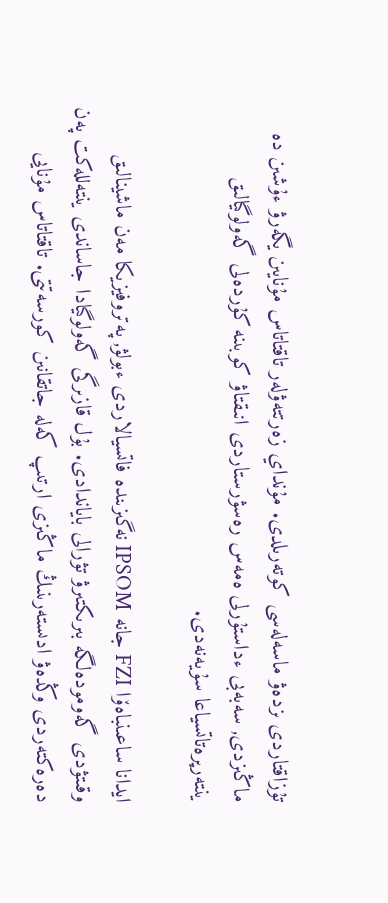تۇزاقتاردى ىزدەۋ ماسەلەسى كوتەرىلدى. مۇنداي زەرتتەۋلەر تاقتاتاس مۇنايىن يگەرۋ ءۇشىن دە ماڭىزدى, سەبەبى ءداستۇرلى ەمەس رەسۋرستاردى انىقتاۋ كوبىنە كۇردەلى گەولوگيالىق ينتەرپرەتاتسياعا سۇيەنەدى.

ايدانا ساعىنباەۆا FZI جانە IPSOM نەگىزىندە فاتسيالاردى ءبولۋ, پەتروفيزيكا مەن ماشينالىق وقىتۋدى گەومودەلگە بىرىكتىرۋ تۋرالى باياندادى. بۇل قازىرگى گەولوگيادا جاساندى ينتەللەكت پەن دەرەكتەردى وڭدەۋ ادىستەرىنىڭ ماڭىزى ارتىپ كەلە جاتقانىن كورسەتتى. تاقتاتاس مۇنايى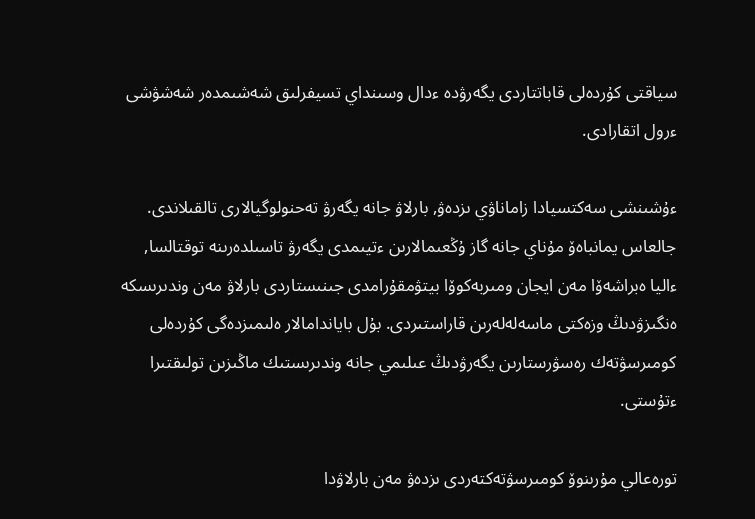سياقتى كۇردەلى قاباتتاردى يگەرۋدە ءدال وسىنداي تسيفرلىق شەشىمدەر شەشۋشى ءرول اتقارادى.

ءۇشىنشى سەكتسيادا زاماناۋي ىزدەۋ, بارلاۋ جانە يگەرۋ تەحنولوگيالارى تالقىلاندى. جالعاس يمانباەۆ مۇناي جانە گاز ۇڭعىمالارىن ءتيىمدى يگەرۋ تاسىلدەرىنە توقتالسا, ءاليا ەبراشەۆا مەن ايجان ومىربەكوۆا بيتۋمقۇرامدى جىنىستاردى بارلاۋ مەن وندىرىسكە ەنگىزۋدىڭ وزەكتى ماسەلەلەرىن قاراستىردى. بۇل باياندامالار ەلىمىزدەگى كۇردەلى كومىرسۋتەك رەسۋرستارىن يگەرۋدىڭ عىلىمي جانە وندىرىستىك ماڭىزىن تولىقتىرا ءتۇستى.

تورەعالي مۇرىنوۆ كومىرسۋتەكتەردى ىزدەۋ مەن بارلاۋدا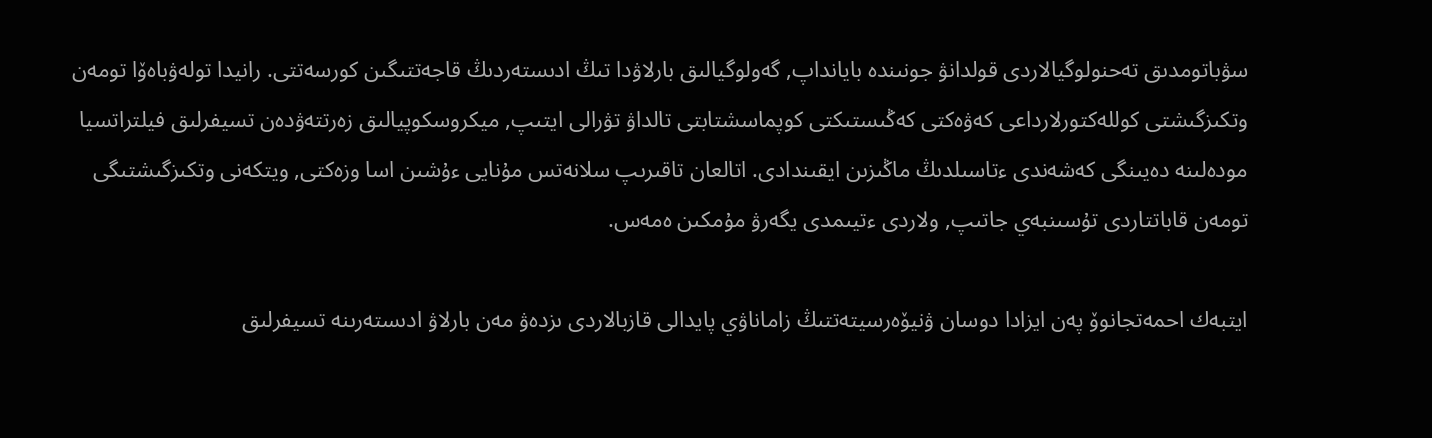سۋباتومدىق تەحنولوگيالاردى قولدانۋ جونىندە بايانداپ, گەولوگيالىق بارلاۋدا تىڭ ادىستەردىڭ قاجەتتىگىن كورسەتتى. رانيدا تولەۋباەۆا تومەن وتكىزگىشتى كوللەكتورلارداعى كەۋەكتى كەڭىستىكتى كوپماسشتابتى تالداۋ تۋرالى ايتىپ, ميكروسكوپيالىق زەرتتەۋدەن تسيفرلىق فيلتراتسيا مودەلىنە دەيىنگى كەشەندى ءتاسىلدىڭ ماڭىزىن ايقىندادى. اتالعان تاقىرىپ سلانەتس مۇنايى ءۇشىن اسا وزەكتى, ويتكەنى وتكىزگىشتىگى تومەن قاباتتاردى تۇسىنبەي جاتىپ, ولاردى ءتيىمدى يگەرۋ مۇمكىن ەمەس.

ايتبەك احمەتجانوۆ پەن ايزادا دوسان ۋنيۆەرسيتەتتىڭ زاماناۋي پايدالى قازبالاردى ىزدەۋ مەن بارلاۋ ادىستەرىنە تسيفرلىق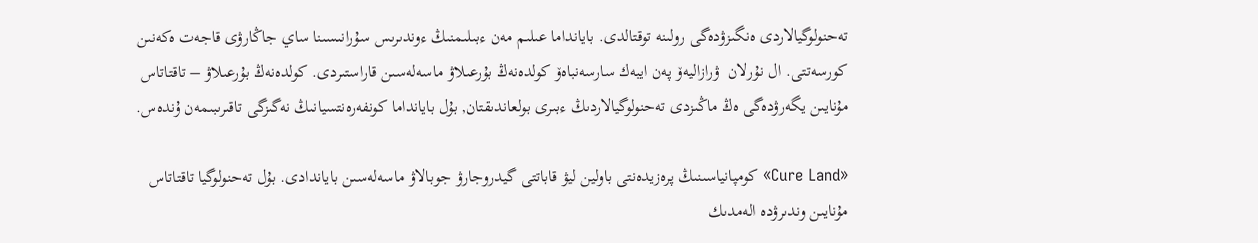تەحنولوگيالاردى ەنگىزۋدەگى رولىنە توقتالدى. بايانداما عىلىم مەن ءبىلىمنىڭ ءوندىرىس سۇرانىسىنا ساي جاڭارۋى قاجەت ەكەنىن كورسەتتى. ال نۇرلان  ۋرازاليەۆ پەن ايبەك سارسەنباەۆ كولدەنەڭ بۇرعىلاۋ ماسەلەسىن قاراستىردى. كولدەنەڭ بۇرعىلاۋ – تاقتاتاس مۇنايىن يگەرۋدەگى ەڭ ماڭىزدى تەحنولوگيالاردىڭ ءبىرى بولعاندىقتان, بۇل بايانداما كونفەرەنتسيانىڭ نەگىزگى تاقىرىبىمەن ۇندەس.

«Cure Land» كومپانياسىنىڭ پرەزيدەنتى باولين ليۋ قاباتتى گيدروجارۋ جوبالاۋ ماسەلەسىن باياندادى. بۇل تەحنولوگيا تاقتاتاس مۇنايىن وندىرۋدە الەمدىك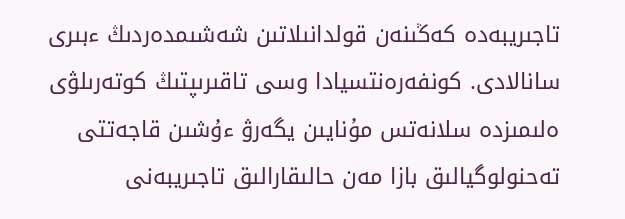تاجىريبەدە كەڭىنەن قولدانىلاتىن شەشىمدەردىڭ ءبىرى سانالادى. كونفەرەنتسيادا وسى تاقىرىپتىڭ كوتەرىلۋى ەلىمىزدە سلانەتس مۇنايىن يگەرۋ ءۇشىن قاجەتتى تەحنولوگيالىق بازا مەن حالىقارالىق تاجىريبەنى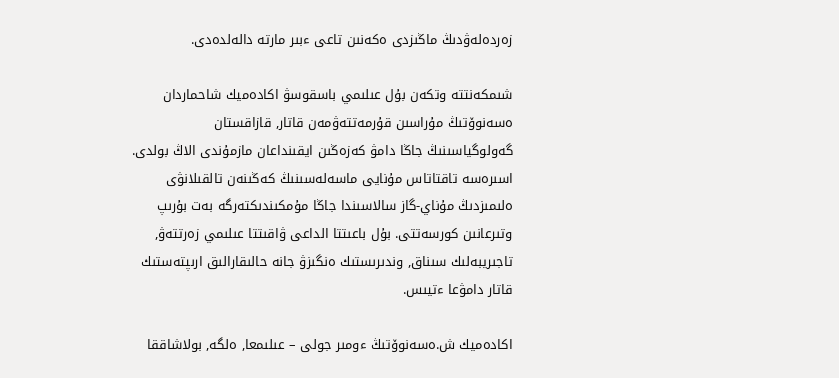زەردەلەۋدىڭ ماڭىزدى ەكەنىن تاعى ءبىر مارتە دالەلدەدى.

شىمكەنتتە وتكەن بۇل عىلىمي باسقوسۋ اكادەميك شاحماردان ەسەنوۆتىڭ مۇراسىن قۇرمەتتەۋمەن قاتار, قازاقستان گەولوگياسىنىڭ جاڭا دامۋ كەزەڭىن ايقىنداعان مازمۇندى الاڭ بولدى. اسىرەسە تاقتاتاس مۇنايى ماسەلەسىنىڭ كەڭىنەن تالقىلانۋى ەلىمىزدىڭ مۇناي-گاز سالاسىندا جاڭا مۇمكىندىكتەرگە بەت بۇرىپ وتىرعانىن كورسەتتى. بۇل باعىتتا الداعى ۋاقىتتا عىلىمي زەرتتەۋ, تاجىريبەلىك سىناق, وندىرىستىك ەنگىزۋ جانە حالىقارالىق ارىپتەستىك قاتار دامۋعا ءتيىس.

اكادەميك ش.ەسەنوۆتىڭ ءومىر جولى – عىلىمعا, ەلگە, بولاشاققا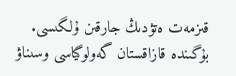قىزمەت ەتۋدىڭ جارقىن ۇلگىسى. بۇگىندە قازاقستان گەولوگياسى وسىناۋ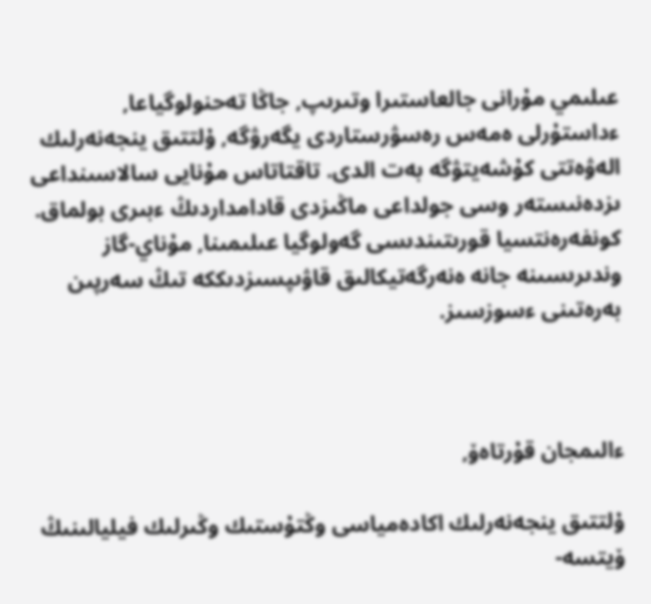عىلىمي مۇرانى جالعاستىرا وتىرىپ, جاڭا تەحنولوگياعا, ءداستۇرلى ەمەس رەسۋرستاردى يگەرۋگە, ۇلتتىق ينجەنەرلىك الەۋەتتى كۇشەيتۋگە بەت الدى. تاقتاتاس مۇنايى سالاسىنداعى ىزدەنىستەر وسى جولداعى ماڭىزدى قادامداردىڭ ءبىرى بولماق. كونفەرەنتسيا قورىتىندىسى گەولوگيا عىلىمىنا, مۇناي-گاز وندىرىسىنە جانە ەنەرگەتيكالىق قاۋىپسىزدىككە تىڭ سەرپىن بەرەتىنى ءسوزسىز.



ءالىمجان قۇرتاەۆ,

ۇلتتىق ينجەنەرلىك اكادەمياسى وڭتۇستىك وڭىرلىك فيليالىنىڭ ۆيتسە-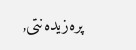پرەزيدەنتى,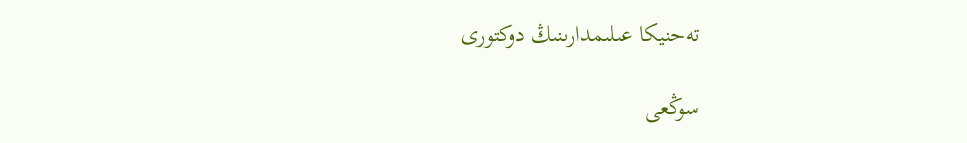تەحنيكا عىلىمدارىنىڭ دوكتورى

سوڭعى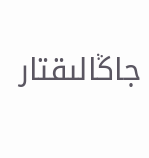جاڭالىقتار